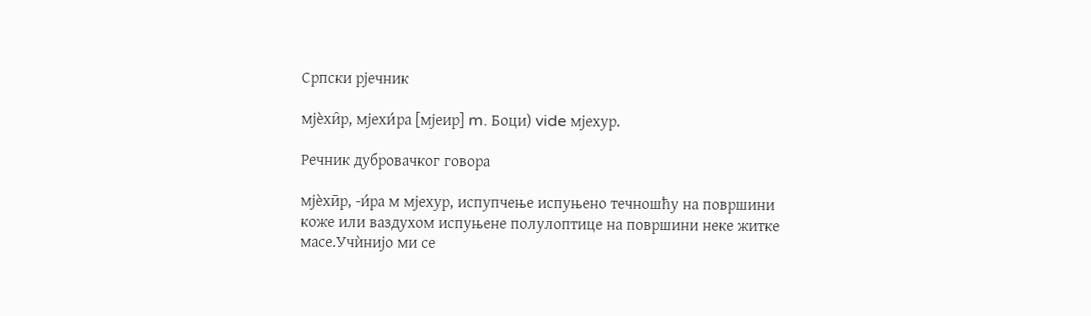Српски рјечник

мјѐхи̑р, мјехи́ра [мјеир] m. Боци) vide мјехур.

Речник дубровачког говора

мјѐхӣр, -и́ра м мјехур, испупчење испуњено течношћу на површини коже или ваздухом испуњене полулоптице на површини неке житке масе.Учѝнијо ми се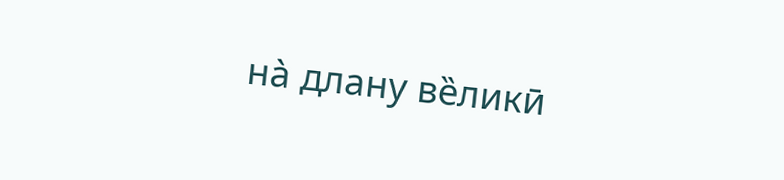на̀ длану ве̏ликӣ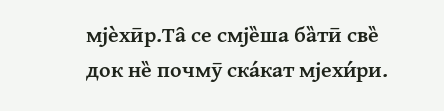мјѐхӣр.Та̑ се смје̏ша ба̏тӣ све̏ док не̏ почмӯ ска́кат мјехи́ри.